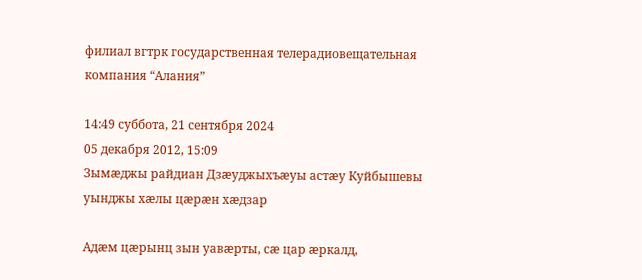филиал вгтрк государственная телерадиовещательная компания “Алания”

14:49 суббота, 21 сентября 2024
05 декабря 2012, 15:09
Зымæджы райдиан Дзæуджыхъæуы астæу Куйбышевы уынджы хæлы цæрæн хæдзар

Адæм цæрынц зын уавæрты, сæ цар æркалд,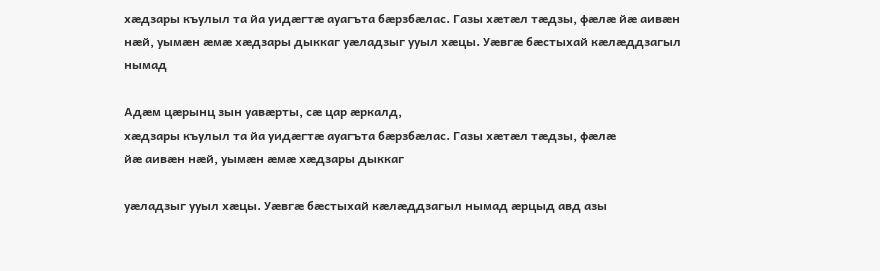хæдзары къулыл та йа уидæгтæ ауагъта бæрзбæлас. Газы хæтæл тæдзы, фæлæ йæ аивæн нæй, уымæн æмæ хæдзары дыккаг уæладзыг ууыл хæцы. Уæвгæ бæстыхай кæлæддзагыл нымад

Адæм цæрынц зын уавæрты, сæ цар æркалд,
хæдзары къулыл та йа уидæгтæ ауагъта бæрзбæлас. Газы хæтæл тæдзы, фæлæ
йæ аивæн нæй, уымæн æмæ хæдзары дыккаг

уæладзыг ууыл хæцы. Уæвгæ бæстыхай кæлæддзагыл нымад æрцыд авд азы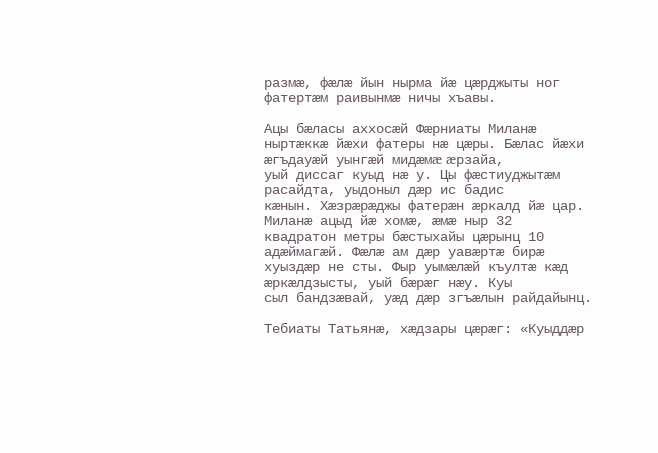размæ, фæлæ йын нырма йæ цæрджыты ног фатертæм раивынмæ ничы хъавы.

Ацы бæласы аххосæй Фæрниаты Миланæ
ныртæккæ йæхи фатеры нæ цæры. Бæлас йæхи æгъдауæй уынгæй мидæмæ æрзайа,
уый диссаг куыд нæ у. Цы фæстиуджытæм расайдта, уыдоныл дæр ис бадис
кæнын. Хæзрæрæджы фатерæн æркалд йæ цар. Миланæ ацыд йæ хомæ, æмæ ныр 32
квадратон метры бæстыхайы цæрынц 10 адæймагæй. Фæлæ ам дæр уавæртæ бирæ
хуыздæр не сты. Фыр уымæлæй къултæ кæд æркæлдзысты, уый бæрæг нæу. Куы
сыл бандзæвай, уæд дæр згъæлын райдайынц.

Тебиаты Татьянæ, хæдзары цæрæг: «Куыддæр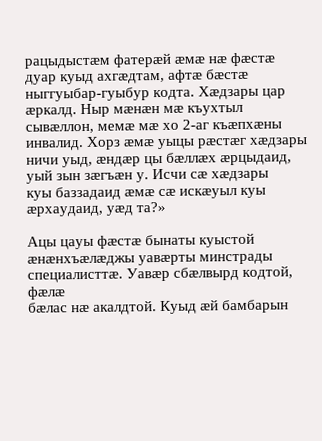рацыдыстæм фатерæй æмæ нæ фæстæ дуар куыд ахгæдтам, афтæ бæстæ
ныггуыбар-гуыбур кодта. Хæдзары цар æркалд. Ныр мæнæн мæ къухтыл
сывæллон, мемæ мæ хо 2-аг къæпхæны инвалид. Хорз æмæ уыцы рæстæг хæдзары
ничи уыд, æндæр цы бæллæх æрцыдаид, уый зын зæгъæн у. Исчи сæ хæдзары
куы баззадаид æмæ сæ искæуыл куы æрхаудаид, уæд та?»

Ацы цауы фæстæ бынаты куыстой
æнæнхъæлæджы уавæрты минстрады специалисттæ. Уавæр сбæлвырд кодтой, фæлæ
бæлас нæ акалдтой. Куыд æй бамбарын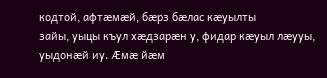кодтой, афтæмæй, бæрз бæлас кæуылты
зайы, уыцы къул хæдзарæн у, фидар кæуыл лæууы, уыдонæй иу. Æмæ йæм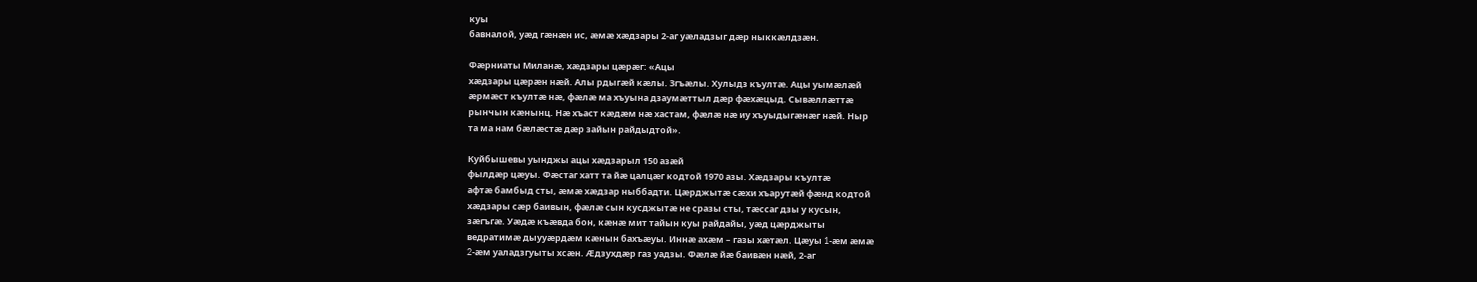куы
бавналой, уæд гæнæн ис, æмæ хæдзары 2-аг уæладзыг дæр ныккæлдзæн.

Фæрниаты Миланæ, хæдзары цæрæг: «Ацы
хæдзары цæрæн нæй. Алы рдыгæй кæлы. Згъæлы. Хулыдз къултæ. Ацы уымæлæй
æрмæст къултæ нæ, фæлæ ма хъуына дзаумæттыл дæр фæхæцыд. Сывæллæттæ
рынчын кæнынц. Нæ хъаст кæдæм нæ хастам, фæлæ нæ иу хъуыдыгæнæг нæй. Ныр
та ма нам бæлæстæ дæр зайын райдыдтой».

Куйбышевы уынджы ацы хæдзарыл 150 азæй
фылдæр цæуы. Фæстаг хатт та йæ цалцæг кодтой 1970 азы. Хæдзары къултæ
афтæ бамбыд сты, æмæ хæдзар ныббадти. Цæрджытæ сæхи хъарутæй фæнд кодтой
хæдзары сæр баивын, фæлæ сын кусджытæ не сразы сты, тæссаг дзы у кусын,
зæгъгæ. Уæдæ къæвда бон, кæнæ мит тайын куы райдайы, уæд цæрджыты
ведратимæ дыууæрдæм кæнын бахъæуы. Иннæ ахæм – газы хæтæл. Цæуы 1-æм æмæ
2-æм уаладзгуыты хсæн. Æдзухдæр газ уадзы. Фæлæ йæ баивæн нæй, 2-аг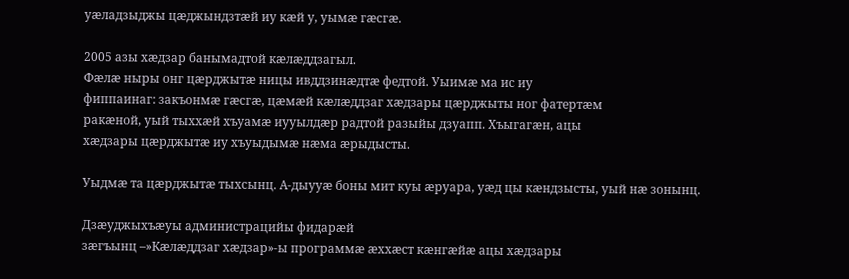уæладзыджы цæджындзтæй иу кæй у, уымæ гæсгæ.

2005 азы хæдзар банымадтой кæлæддзагыл.
Фæлæ ныры онг цæрджытæ ницы ивддзинæдтæ федтой. Уыимæ ма ис иу
фиппаинаг: закъонмæ гæсгæ, цæмæй кæлæддзаг хæдзары цæрджыты ног фатертæм
ракæной, уый тыххæй хъуамæ иууылдæр радтой разыйы дзуапп. Хъыгагæн, ацы
хæдзары цæрджытæ иу хъуыдымæ нæма æрыдысты.

Уыдмæ та цæрджытæ тыхсынц. А-дыууæ боны мит куы æруара, уæд цы кæндзысты, уый нæ зонынц.

Дзæуджыхъæуы администрацийы фидарæй
зæгъынц –»Кæлæддзаг хæдзар»-ы программæ æххæст кæнгæйæ ацы хæдзары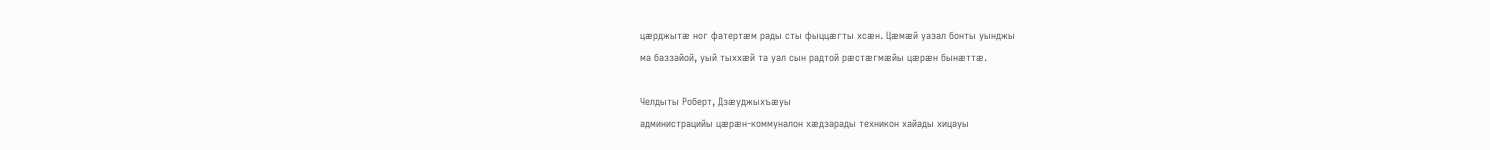цæрджытæ ног фатертæм рады сты фыццæгты хсæн. Цæмæй уазал бонты уынджы
ма баззайой, уый тыххæй та уал сын радтой рæстæгмæйы цæрæн бынæттæ.

Челдыты Роберт, Дзæуджыхъæуы
администрацийы цæрæн-коммуналон хæдзарады техникон хайады хицауы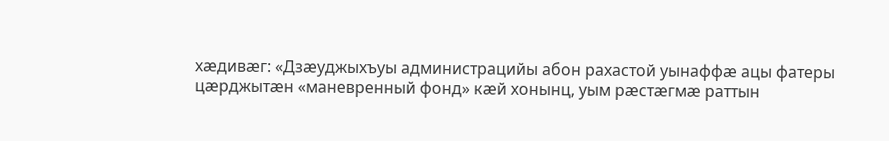хæдивæг: «Дзæуджыхъуы администрацийы абон рахастой уынаффæ ацы фатеры
цæрджытæн «маневренный фонд» кæй хонынц, уым рæстæгмæ раттын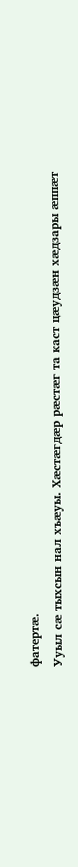фатертæ.
Ууыл сæ тыхсын нал хъæуы. Хæстæгдæр рæстæг та каст цæудзæн хæдзары æппæт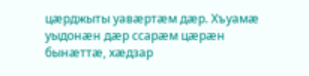цæрджыты уавæртæм дæр. Хъуамæ уыдонæн дæр ссарæм цæрæн бынæттæ, хæдзар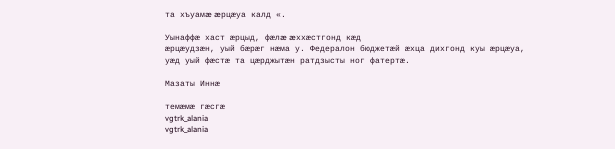та хъуамæ æрцæуа калд «.

Уынаффæ хаст æрцыд, фæлæ æххæстгонд кæд
æрцæудзæн, уый бæрæг нæма у. Федералон бюджетæй æхца дихгонд куы æрцæуа,
уæд уый фæстæ та цæрджытæн ратдзысты ног фатертæ.

Мазаты Иннæ

темæмæ гæсгæ
vgtrk_alania
vgtrk_alania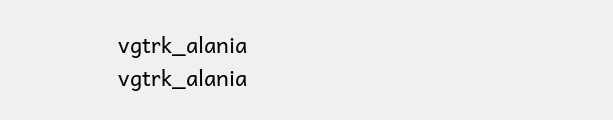vgtrk_alania
vgtrk_alania